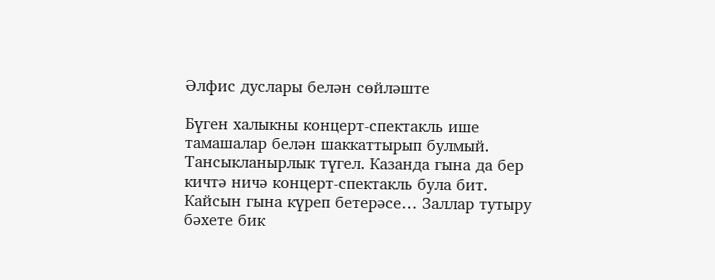Әлфис дуслары белән сөйләште

Бүген халыкны концерт-спектакль ише тамашалар белән шаккаттырып булмый. Тансыкланырлык түгел. Казанда гына да бер кичтә ничә концерт-спектакль була бит. Кайсын гына күреп бетерәсе… Заллар тутыру бәхете бик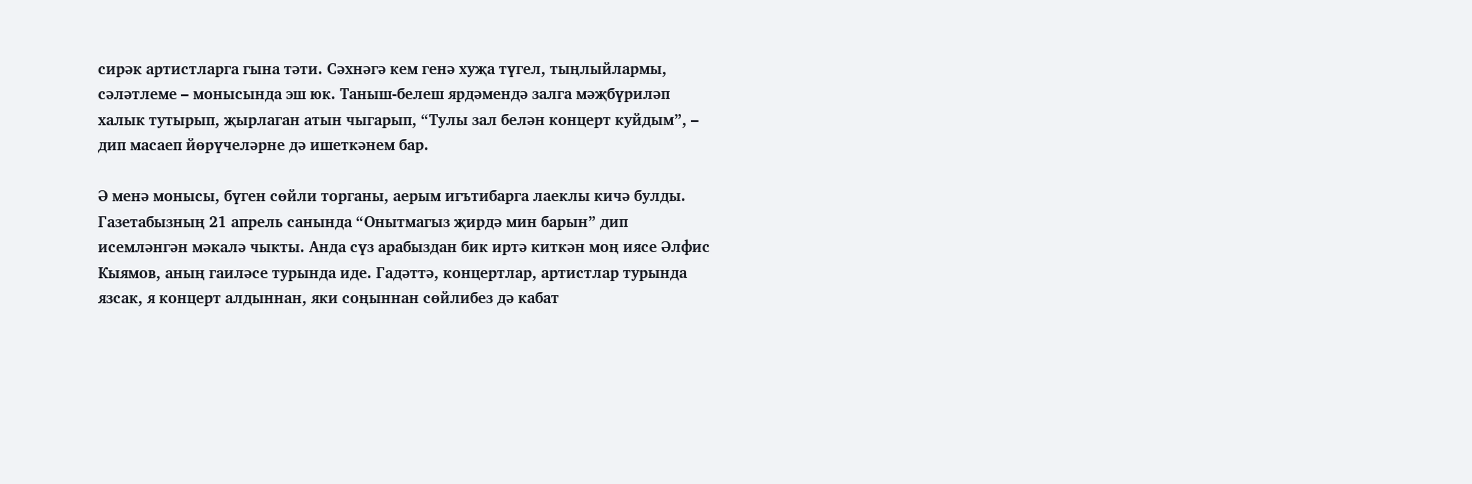сирәк артистларга гына тәти. Сәхнәгә кем генә хуҗа түгел, тыңлыйлармы, сәләтлеме – монысында эш юк. Таныш-белеш ярдәмендә залга мәҗбүриләп халык тутырып, җырлаган атын чыгарып, “Тулы зал белән концерт куйдым”, – дип масаеп йөрүчеләрне дә ишеткәнем бар.

Ә менә монысы, бүген сөйли торганы, аерым игътибарга лаеклы кичә булды. Газетабызның 21 апрель санында “Онытмагыз җирдә мин барын” дип исемләнгән мәкалә чыкты. Анда сүз арабыздан бик иртә киткән моң иясе Әлфис Кыямов, аның гаиләсе турында иде. Гадәттә, концертлар, артистлар турында язсак, я концерт алдыннан, яки соңыннан сөйлибез дә кабат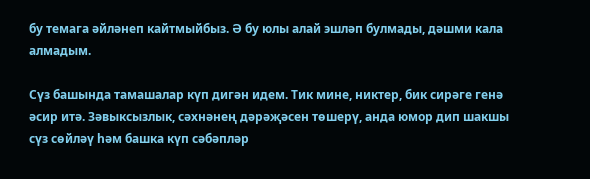бу темага әйләнеп кайтмыйбыз. Ә бу юлы алай эшләп булмады, дәшми кала алмадым.

Сүз башында тамашалар күп дигән идем. Тик мине, никтер, бик сирәге генә әсир итә. Зәвыксызлык, сәхнәнең дәрәҗәсен төшерү, анда юмор дип шакшы сүз сөйләү һәм башка күп сәбәпләр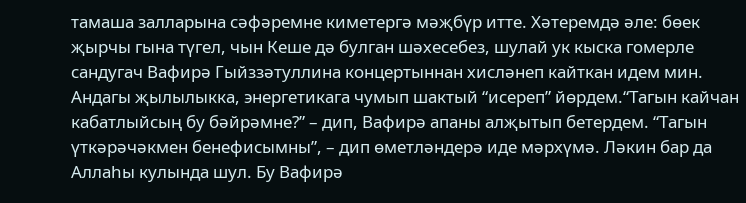тамаша залларына сәфәремне киметергә мәҗбүр итте. Хәтеремдә әле: бөек җырчы гына түгел, чын Кеше дә булган шәхесебез, шулай ук кыска гомерле сандугач Вафирә Гыйззәтуллина концертыннан хисләнеп кайткан идем мин. Андагы җылылыкка, энергетикага чумып шактый “исереп” йөрдем.“Тагын кайчан кабатлыйсың бу бәйрәмне?” – дип, Вафирә апаны алҗытып бетердем. “Тагын үткәрәчәкмен бенефисымны”, – дип өметләндерә иде мәрхүмә. Ләкин бар да Аллаһы кулында шул. Бу Вафирә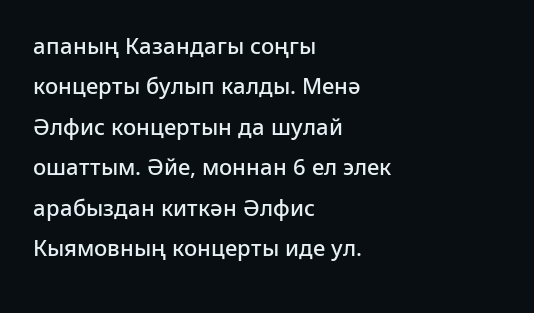апаның Казандагы соңгы концерты булып калды. Менә Әлфис концертын да шулай ошаттым. Әйе, моннан 6 ел элек арабыздан киткән Әлфис Кыямовның концерты иде ул.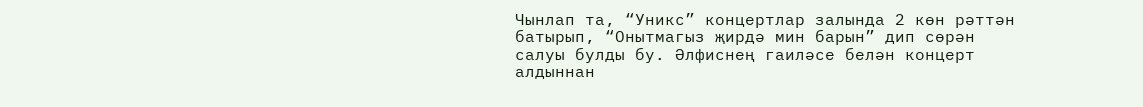Чынлап та, “Уникс” концертлар залында 2 көн рәттән батырып, “Онытмагыз җирдә мин барын” дип сөрән салуы булды бу. Әлфиснең гаиләсе белән концерт алдыннан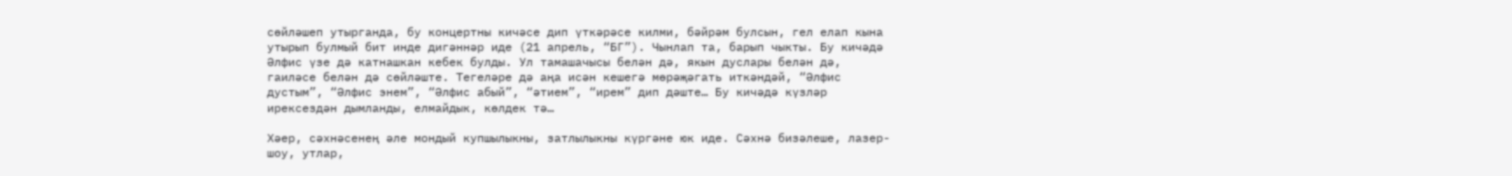сөйләшеп утырганда, бу концертны кичәсе дип үткәрәсе килми, бәйрәм булсын, гел елап кына утырып булмый бит инде дигәннәр иде (21 апрель, “БГ”). Чынлап та, барып чыкты. Бу кичәдә Әлфис үзе дә катнашкан кебек булды. Ул тамашачысы белән дә, якын дуслары белән дә, гаиләсе белән дә сөйләште. Тегеләре дә аңа исән кешегә мөрәҗәгать иткәндәй, “Әлфис дустым”, “Әлфис энем”, “Әлфис абый”, “әтием”, “ирем” дип дәште… Бу кичәдә күзләр ирексездән дымланды, елмайдык, көлдек тә…

Хәер, сәхнәсенең әле мондый купшылыкны, затлылыкны күргәне юк иде. Сәхнә бизәлеше, лазер-шоу, утлар,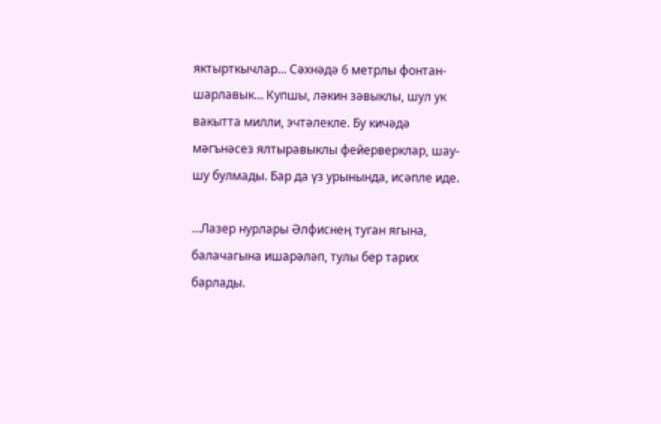яктырткычлар… Сәхнәдә 6 метрлы фонтан-шарлавык… Купшы, ләкин зәвыклы, шул ук вакытта милли, эчтәлекле. Бу кичәдә мәгънәсез ялтыравыклы фейерверклар, шау-шу булмады. Бар да үз урынында, исәпле иде.

…Лазер нурлары Әлфиснең туган ягына, балачагына ишарәләп, тулы бер тарих барлады.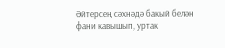Әйтерсең сәхнәдә бакый белән фани кавышып, уртак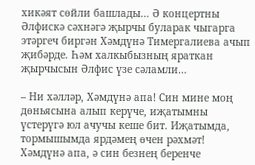хикәят сөйли башлады… Ә концертны Әлфискә сәхнәгә җырчы буларак чыгарга этәргеч биргән Хәмдүнә Тимергалиева ачып җибәрде. Һәм халкыбызның яраткан җырчысын Әлфис үзе сәламли…

– Ни хәлләр, Хәмдүнә апа! Син мине моң дөньясына алып керүче, иҗатымны үстерүгә юл ачучы кеше бит. Иҗатымда, тормышымда ярдәмең өчен рәхмәт! Хәмдүнә апа, ә син безнең беренче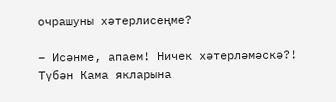очрашуны хәтерлисеңме?

– Исәнме, апаем! Ничек хәтерләмәскә?! Түбән Кама якларына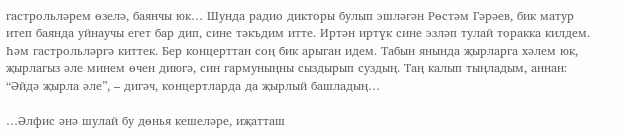гастрольләрем өзелә, баянчы юк… Шунда радио дикторы булып эшләгән Рөстәм Гәрәев, бик матур итеп баянда уйнаучы егет бар дип, сине тәкъдим итте. Иртән иртүк сине эзләп тулай торакка килдем. Һәм гастрольләргә киттек. Бер концерттан соң бик арыган идем. Табын янында җырларга хәлем юк, җырлагыз әле минем өчен диюгә, син гармуныңны сыздырып суздың. Таң калып тыңладым, аннан: “Әйдә җырла әле”, – дигәч, концертларда да җырлый башладың…

…Әлфис әнә шулай бу дөнья кешеләре, иҗатташ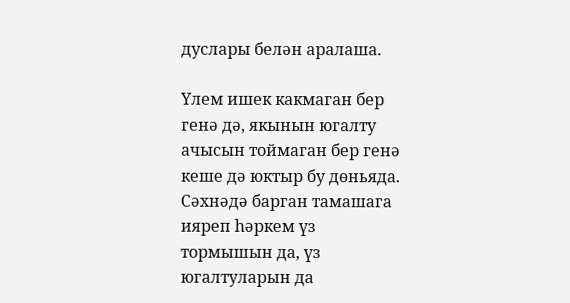дуслары белән аралаша.

Үлем ишек какмаган бер генә дә, якынын югалту ачысын тоймаган бер генә кеше дә юктыр бу дөньяда. Сәхнәдә барган тамашага ияреп һәркем үз тормышын да, үз югалтуларын да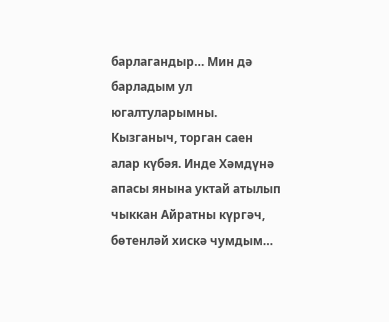барлагандыр… Мин дә барладым ул югалтуларымны. Кызганыч, торган саен алар күбәя. Инде Хәмдүнә апасы янына уктай атылып чыккан Айратны күргәч, бөтенләй хискә чумдым…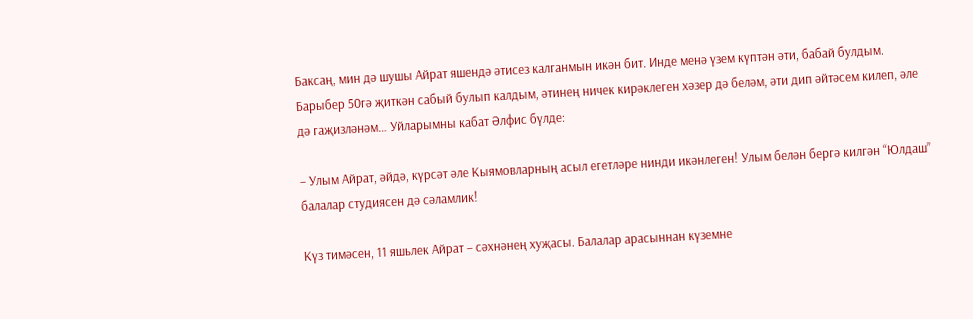Баксаң, мин дә шушы Айрат яшендә әтисез калганмын икән бит. Инде менә үзем күптән әти, бабай булдым. Барыбер 50гә җиткән сабый булып калдым, әтинең ничек кирәклеген хәзер дә беләм, әти дип әйтәсем килеп, әле дә гаҗизләнәм… Уйларымны кабат Әлфис бүлде:

– Улым Айрат, әйдә, күрсәт әле Кыямовларның асыл егетләре нинди икәнлеген! Улым белән бергә килгән “Юлдаш” балалар студиясен дә сәламлик!

Күз тимәсен, 11 яшьлек Айрат – сәхнәнең хуҗасы. Балалар арасыннан күземне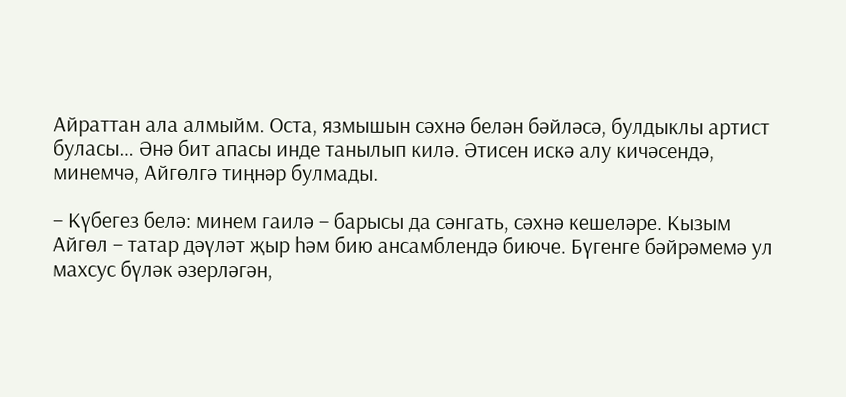Айраттан ала алмыйм. Оста, язмышын сәхнә белән бәйләсә, булдыклы артист буласы… Әнә бит апасы инде танылып килә. Әтисен искә алу кичәсендә, минемчә, Айгөлгә тиңнәр булмады.

– Күбегез белә: минем гаилә – барысы да сәнгать, сәхнә кешеләре. Кызым Айгөл – татар дәүләт җыр һәм бию ансамблендә биюче. Бүгенге бәйрәмемә ул махсус бүләк әзерләгән,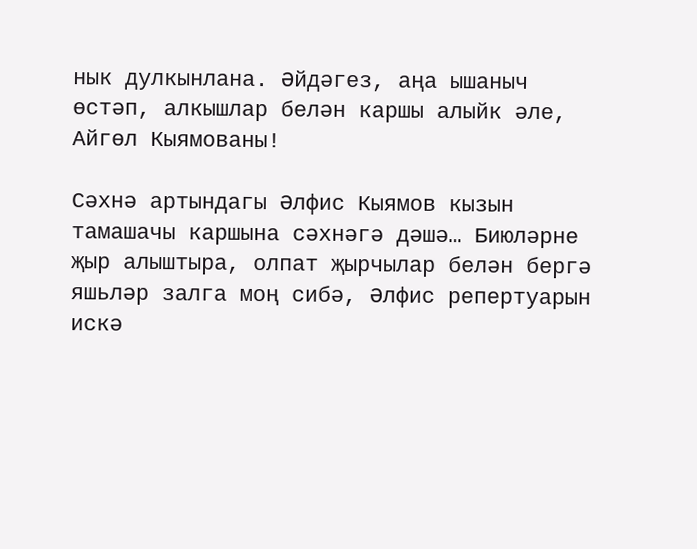нык дулкынлана. Әйдәгез, аңа ышаныч өстәп, алкышлар белән каршы алыйк әле, Айгөл Кыямованы!

Сәхнә артындагы Әлфис Кыямов кызын тамашачы каршына сәхнәгә дәшә… Биюләрне җыр алыштыра, олпат җырчылар белән бергә яшьләр залга моң сибә, Әлфис репертуарын искә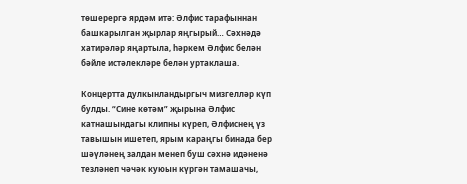төшерергә ярдәм итә: Әлфис тарафыннан башкарылган җырлар яңгырый… Сәхнәдә хатирәләр яңартыла, һәркем Әлфис белән бәйле истәлекләре белән уртаклаша.

Концертта дулкынландыргыч мизгелләр күп булды. “Сине көтәм” җырына Әлфис катнашындагы клипны күреп, Әлфиснең үз тавышын ишетеп, ярым караңгы бинада бер шәүләнең залдан менеп буш сәхнә идәненә тезләнеп чәчәк куюын күргән тамашачы,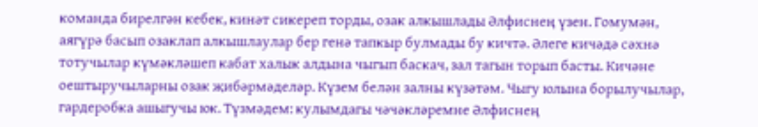команда бирелгән кебек, кинәт сикереп торды, озак алкышлады Әлфиснең үзен. Гомумән, аягүрә басып озаклап алкышлаулар бер генә тапкыр булмады бу кичтә. Әлеге кичәдә сәхнә тотучылар күмәкләшеп кабат халык алдына чыгып баскач, зал тагын торып басты. Кичәне оештыручыларны озак җибәрмәделәр. Күзем белән залны күзәтәм. Чыгу юлына борылучылар, гардеробка ашыгучы юк. Түзмәдем: кулымдагы чәчәкләремне Әлфиснең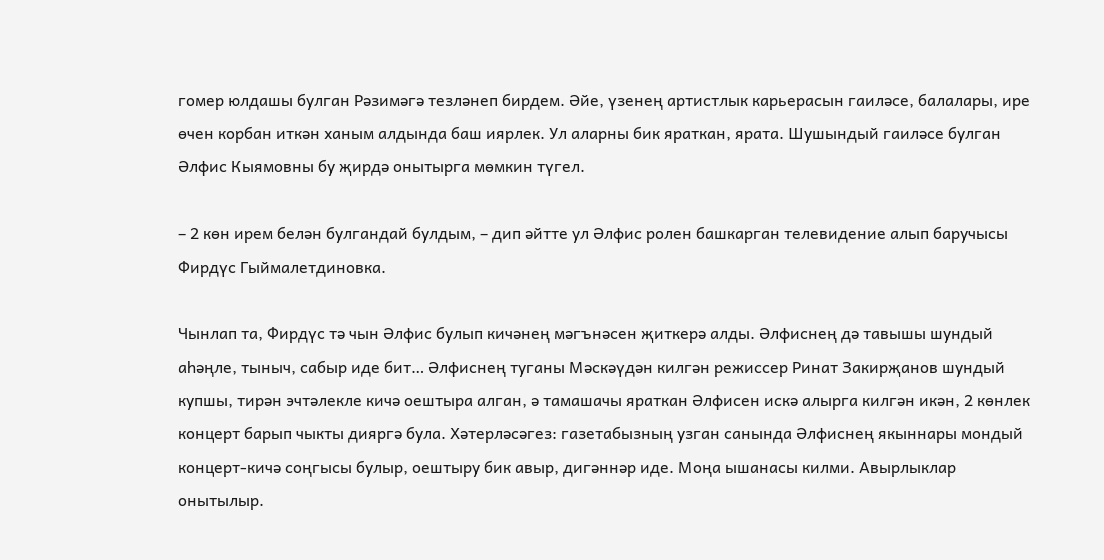гомер юлдашы булган Рәзимәгә тезләнеп бирдем. Әйе, үзенең артистлык карьерасын гаиләсе, балалары, ире өчен корбан иткән ханым алдында баш иярлек. Ул аларны бик яраткан, ярата. Шушындый гаиләсе булган Әлфис Кыямовны бу җирдә онытырга мөмкин түгел.

– 2 көн ирем белән булгандай булдым, – дип әйтте ул Әлфис ролен башкарган телевидение алып баручысы Фирдүс Гыймалетдиновка.

Чынлап та, Фирдүс тә чын Әлфис булып кичәнең мәгънәсен җиткерә алды. Әлфиснең дә тавышы шундый аһәңле, тыныч, сабыр иде бит… Әлфиснең туганы Мәскәүдән килгән режиссер Ринат Закирҗанов шундый купшы, тирән эчтәлекле кичә оештыра алган, ә тамашачы яраткан Әлфисен искә алырга килгән икән, 2 көнлек концерт барып чыкты дияргә була. Хәтерләсәгез: газетабызның узган санында Әлфиснең якыннары мондый концерт-кичә соңгысы булыр, оештыру бик авыр, дигәннәр иде. Моңа ышанасы килми. Авырлыклар онытылыр.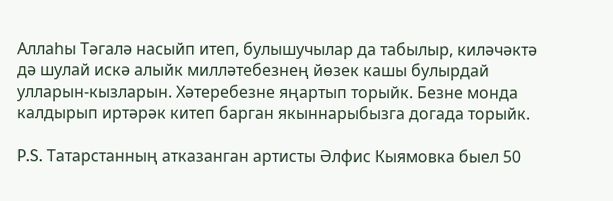Аллаһы Тәгалә насыйп итеп, булышучылар да табылыр, киләчәктә дә шулай искә алыйк милләтебезнең йөзек кашы булырдай улларын-кызларын. Хәтеребезне яңартып торыйк. Безне монда калдырып иртәрәк китеп барган якыннарыбызга догада торыйк.

P.S. Татарстанның атказанган артисты Әлфис Кыямовка быел 50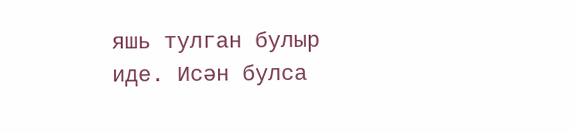яшь тулган булыр иде. Исән булса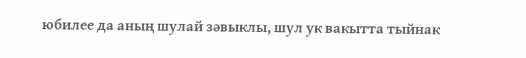юбилее да аның шулай зәвыклы, шул ук вакытта тыйнак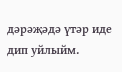дәрәҗәдә үтәр иде дип уйлыйм.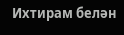Ихтирам белән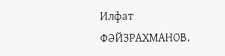Илфат ФӘЙЗРАХМАНОВ.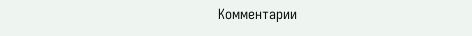Комментарии